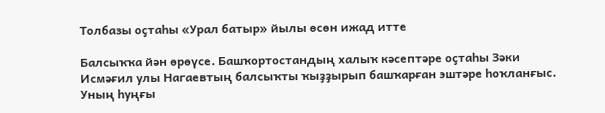Толбазы оҫтаһы «Урал батыр» йылы өсөн ижад итте

Балсыҡҡа йән өрөүсе. Башҡортостандың халыҡ кәсептәре оҫтаһы Зәки Исмәғил улы Нагаевтың балсыҡты ҡыҙҙырып башҡарған эштәре һоҡланғыс. Уның һуңғы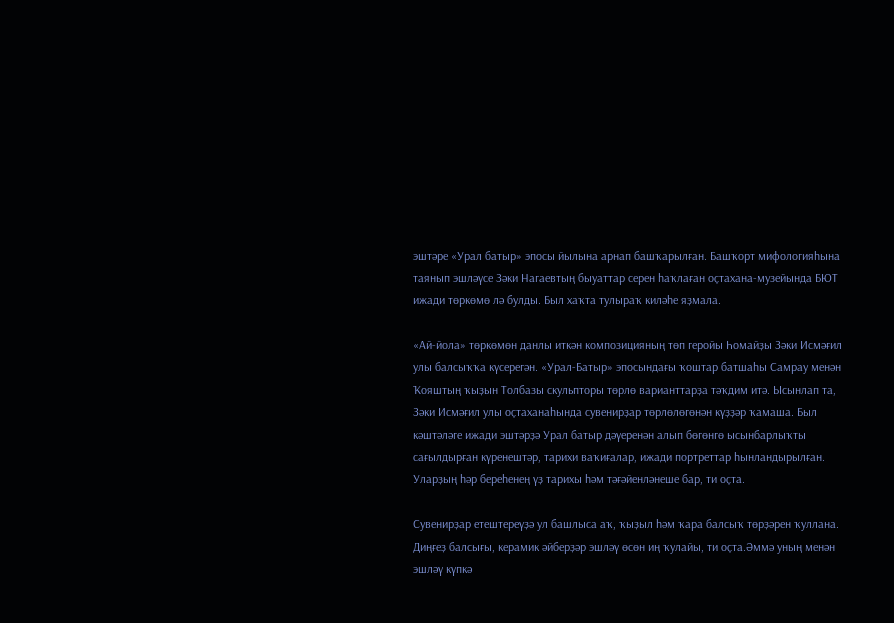эштәре «Урал батыр» эпосы йылына арнап башҡарылған. Башҡорт мифологияһына таянып эшләүсе Зәки Нагаевтың быуаттар серен һаҡлаған оҫтахана-музейында БЮТ ижади төркөмө лә булды. Был хаҡта тулыраҡ киләһе яҙмала.

«Ай-йола» төркөмөн данлы иткән композицияның төп геройы Һомайҙы Зәки Исмәғил улы балсыҡҡа күсерегән. «Урал-Батыр» эпосындағы ҡоштар батшаһы Самрау менән Ҡояштың ҡыҙын Толбазы скульпторы төрлө варианттарҙа тәҡдим итә. Ысынлап та, Зәки Исмәғил улы оҫтаханаһында сувенирҙар төрлөлөгөнән күҙҙәр ҡамаша. Был кәштәләге ижади эштәрҙә Урал батыр дәүеренән алып бөгөнгө ысынбарлыҡты сағылдырған күренештәр, тарихи ваҡиғалар, ижади портреттар һынландырылған. Уларҙың һәр береһенең үҙ тарихы һәм тәғәйенләнеше бар, ти оҫта.

Сувенирҙар етештереүҙә ул башлыса аҡ, ҡыҙыл һәм ҡара балсыҡ төрҙәрен ҡуллана. Диңғеҙ балсығы, керамик әйберҙәр эшләү өсөн иң ҡулайы, ти оҫта.Әммә уның менән эшләү күпкә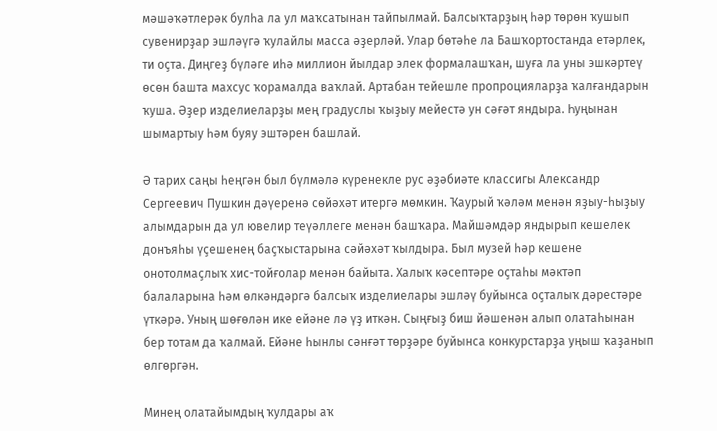мәшәҡәтлерәк булһа ла ул маҡсатынан тайпылмай. Балсыҡтарҙың һәр төрөн ҡушып сувенирҙар эшләүгә ҡулайлы масса әҙерләй. Улар бөтәһе ла Башҡортостанда етәрлек, ти оҫта. Диңгеҙ бүләге иһә миллион йылдар элек формалашҡан, шуға ла уны эшкәртеү өсөн башта махсус ҡорамалда ваҡлай. Артабан тейешле пропроцияларҙа ҡалғандарын ҡуша. Әҙер изделиеларҙы мең градуслы ҡыҙыу мейестә ун сәғәт яндыра. Һуңынан шымартыу һәм буяу эштәрен башлай.

Ә тарих саңы һеңгән был бүлмәлә күренекле рус әҙәбиәте классигы Александр Сергеевич Пушкин дәүеренә сөйәхәт итергә мөмкин. Ҡаурый ҡәләм менән яҙыу-һыҙыу алымдарын да ул ювелир теүәллеге менән башҡара. Майшәмдәр яндырып кешелек донъяһы үҫешенең баҫҡыстарына сәйәхәт ҡылдыра. Был музей һәр кешене онотолмаҫлыҡ хис-тойғолар менән байыта. Халыҡ кәсептәре оҫтаһы мәктәп балаларына һәм өлкәндәргә балсыҡ изделиелары эшләү буйынса оҫталыҡ дәрестәре үткәрә. Уның шөғөлән ике ейәне лә үҙ иткән. Сыңғыҙ биш йәшенән алып олатаһынан бер тотам да ҡалмай. Ейәне һынлы сәнғәт төрҙәре буйынса конкурстарҙа уңыш ҡаҙанып өлгөргән.

Минең олатайымдың ҡулдары аҡ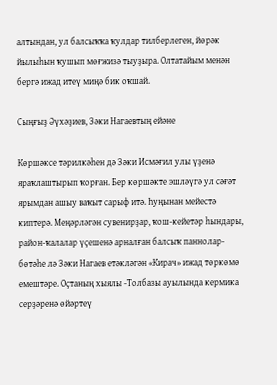алтындан, ул балсыҡҡа ҡулдар тилберлеген, йөрәк йылыһын ҡушып мөғжизә тыуҙыра. Олтатайым менән бергә ижад итеү миңә бик оҡшай.

Сыңғыҙ Әүхәҙиев, Зәки Нагаевтың ейәне

Көршәксе тәрилкәһен дә Зәки Исмәғил улы үҙенә яраҡлаштырып ҡорған. Бер көршәкте эшләүгә ул сәғәт ярымдан ашыу ваҡыт сарыф итә. Һуңынан мейестә киптерә. Меңәрләгән сувенирҙар, ҡош-кейетәр һындары, район-ҡалалар үҫешенә арналған балсыҡ паннолар-бөтәһе лә Зәки Нагаев етәкләгән «Кирач» ижад төркөмө емештәре. Оҫтаның хыялы -Толбазы ауылында кермика серҙәренә өйәртеү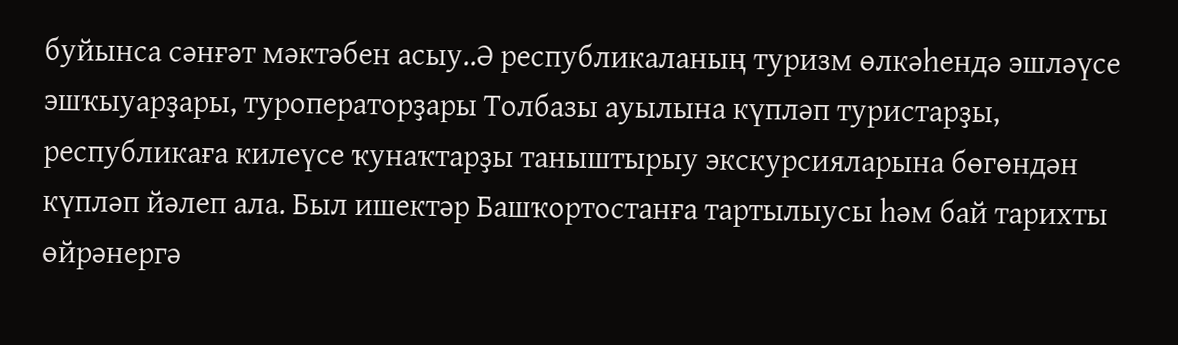буйынса сәнғәт мәктәбен асыу..Ә республикаланың туризм өлкәһендә эшләүсе эшҡыуарҙары, туроператорҙары Толбазы ауылына күпләп туристарҙы, республикаға килеүсе ҡунаҡтарҙы таныштырыу экскурсияларына бөгөндән күпләп йәлеп ала. Был ишектәр Башҡортостанға тартылыусы һәм бай тарихты өйрәнергә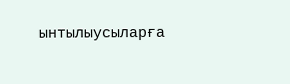ынтылыусыларға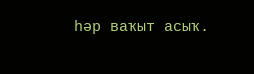һәр ваҡыт асыҡ.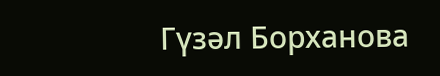Гүзәл Борханова